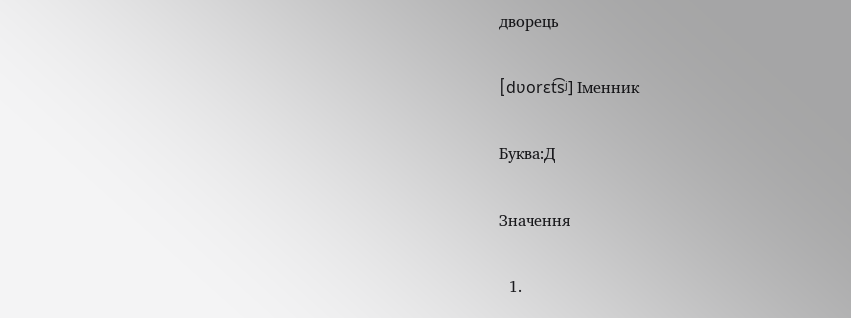дворець

[dʋorɛt͡sʲ] Іменник

Буква:Д

Значення

  1.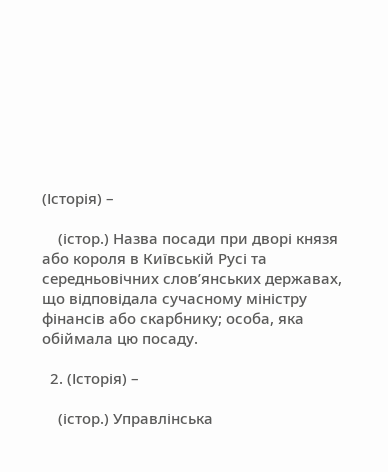(Історія) –

    (істор.) Назва посади при дворі князя або короля в Київській Русі та середньовічних слов’янських державах, що відповідала сучасному міністру фінансів або скарбнику; особа, яка обіймала цю посаду.

  2. (Історія) –

    (істор.) Управлінська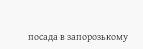посада в запорозькому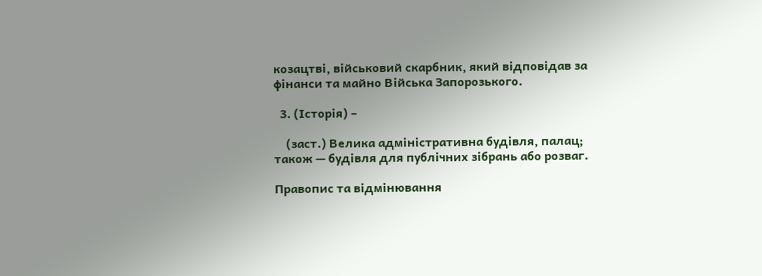козацтві, військовий скарбник, який відповідав за фінанси та майно Війська Запорозького.

  3. (Історія) –

    (заст.) Велика адміністративна будівля, палац; також — будівля для публічних зібрань або розваг.

Правопис та відмінювання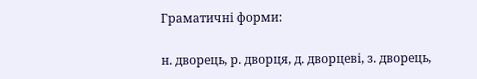Граматичні форми:

н. дворець, р. дворця, д. дворцеві, з. дворець,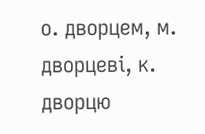о. дворцем, м. дворцеві, к. дворцю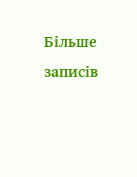Більше записів